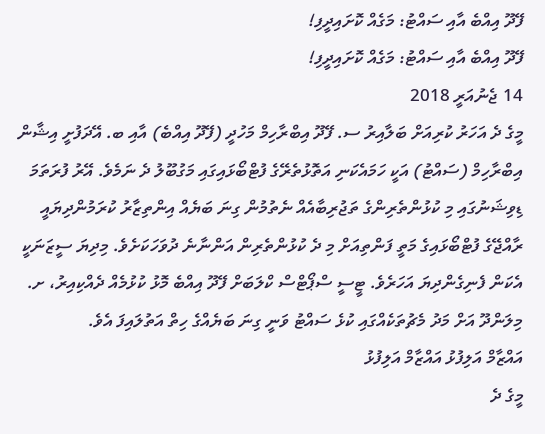ފޭދޫ އިއްބެ އާއި ސައްޓު: މަގެއް ކޮށައިދީފި!
ފޭދޫ އިއްބެ އާއި ސައްޓު: މަގެއް ކޮށައިދީފި!
14 ޖެނުއަރީ 2018
މީގެ ދެ އަހަރު ކުރިއަށް ބަލާއިރު ސ. ފޭދޫ އިބްރާހިމް މަހުދީ (ފޭދޫ އިއްބެ) އާއި ބ. އޭދަފުށީ އިޝާން އިބްރާހިމް (ސައްޓު) އަކީ ހަމައެކަނި އަތޮޅުތެރޭގެ ފުޓްބޯޅައިގައި މަގުބޫލު ދެ ނަމެވެ. އޭރު ފުރަތަމަ ޑިވިޝަނުގައި މި ކުޅުންތެރިންގެ ތަޖުރިބާއެއް ނެތުމުން ގިނަ ބަޔެއް އިންތިޒާރު ކުރަމުންދިޔައީ ރާއްޖޭގެ ފުޓްބޯޅައިގެ މަތީ ފަންތިއަށް މި ދެ ކުޅުންތެރިން އަންނާނެ ދުވަހަކަށެވެ. މިދިޔަ ސީޒަނަކީ އެކަން ފެނިގެންދިޔަ އަހަރެވެ. ޓީސީ ސްޕޯޓްސް ކްލަބަށް ފޭދޫ އިއްބެ މޮޅު ކުޅުމެއް ދެއްކިއިރު، ށ. މިލަންދޫ އަށް މަދު މެޗުތަކެއްގައި ކުޅެ ސައްޓު ވަނީ ގިނަ ބަޔެއްގެ ހިތް އަތުލައިފަ އެވެ.
އައްޒާމް އަލިފުޅު އައްޒާމް އަލިފުޅު
މީގެ ދެ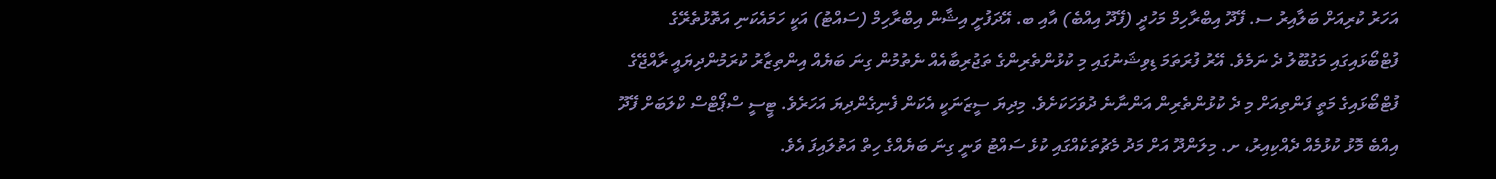އަހަރު ކުރިއަށް ބަލާއިރު ސ. ފޭދޫ އިބްރާހިމް މަހުދީ (ފޭދޫ އިއްބެ) އާއި ބ. އޭދަފުށީ އިޝާން އިބްރާހިމް (ސައްޓު) އަކީ ހަމައެކަނި އަތޮޅުތެރޭގެ ފުޓްބޯޅައިގައި މަގުބޫލު ދެ ނަމެވެ. އޭރު ފުރަތަމަ ޑިވިޝަނުގައި މި ކުޅުންތެރިންގެ ތަޖުރިބާއެއް ނެތުމުން ގިނަ ބަޔެއް އިންތިޒާރު ކުރަމުންދިޔައީ ރާއްޖޭގެ ފުޓްބޯޅައިގެ މަތީ ފަންތިއަށް މި ދެ ކުޅުންތެރިން އަންނާނެ ދުވަހަކަށެވެ. މިދިޔަ ސީޒަނަކީ އެކަން ފެނިގެންދިޔަ އަހަރެވެ. ޓީސީ ސްޕޯޓްސް ކްލަބަށް ފޭދޫ އިއްބެ މޮޅު ކުޅުމެއް ދެއްކިއިރު، ށ. މިލަންދޫ އަށް މަދު މެޗުތަކެއްގައި ކުޅެ ސައްޓު ވަނީ ގިނަ ބަޔެއްގެ ހިތް އަތުލައިފަ އެވެ.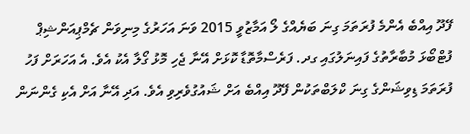ފޭދޫ އިއްބެ އެންމެ ފުރަތަމަ ގިނަ ބަޔެއްގެ ލޯ އަމާޒުވީ 2015 ވަނަ އަހަރުގެ މިނިވަން ޗެމްޕިއަންޝިޕް ފުޓްބޯޅަ މުބާރާތުގެ ފައިނަލުގައި ގދ. ފަރެސްމާތޮޑާ ކޮޅަށް އޭނާ ޖެހި މޮޅު ގޯލާ އެކު އެވެ. އެ އަހަރަށް ފަހު ފުރަތަމަ ޑިވިޝަންގެ ގިނަ ކްލަބްތަކުން ފޭދޫ އިއްބެ އަށް ޝައުގުވެރިވި އެވެ. އަދި އޭނާ އަށް އެކި ގެންނަން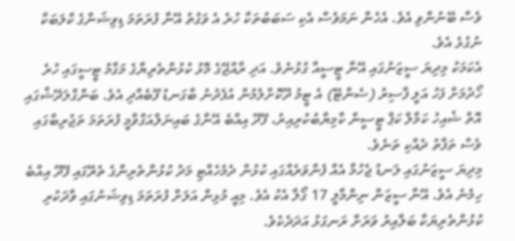ވެސް ބޭނުންވި އެވެ. އެހެން ނަމަވެސް އެކި ސަބަބުތަކާ ހުރެ އެ ވަގުތު އޭނާ ފުރަތަމަ ޑިވިޝަންގެ ކްލަބަކާ ނުގުޅެ އެވެ.
އެކަމަކު މިދިޔަ ސީޒަނުގައި އޭނާ ޓީސީއާ ގުޅުނެވެ. އަދި ރާއްޖޭގެ މޮޅު ކުޅުންތެރިޔާގެ މަގާމު ޓީސީގައި ހުރެ ހޯދުމަށް ފަހު އަލީ ފާސިރު (ސެންޓޭ) އެ ޓީމު ދޫކޮށްލުމުން އުފެދުނު ބާގަނޑު ފޫބެއްދި އެވެ. ބަންގްލަދޭޝްގައި އޮތް ޝެއިހު ކަމާލް ކަޕް ޓީސީން ކާމިޔާބުކުރިއިރު، ފޭދޫ އިއްބެ އޭނާގެ ބައިނަލްއަގްވާމީ ފުރަތަމަ ތަޖުރިބާގައި ވެސް ތަފާތު ދެއްކި ތަނެވެ.
މިދިޔަ ސީޒަނުގައި ލަނޑު ޖެހުމާ އެއް ފެންވަރެއްގައި ކުޅުން ދެމެހެއްޓި މަދު ކުޅުންތެރިންގެ ތެރޭގައި ފޭދޫ އިއްބެ ހިމެނެ އެވެ. އޭނާ ސީޒަން ނިންމާލީ 17 ގޯލާ އެކު އެވެ. މިއީ މުޅިން އަލަށް ފުރަތަމަ ޑިވިޝަނުގައި ވާދަކުރި ކުޅުންތެރިޔަކާ ބަލާއިރު ވަރަށް ރަނގަޅު އަދަދެކެވެ.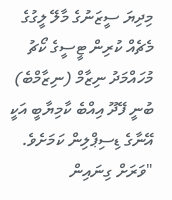މިދިޔަ ސީޒަނުގެ މާލޭ ލީގުގެ މެޗެއް ކުރިން ޓީސީގެ ކޯޗު މުހައްމަދު ނިޒާމް (ނިޒާމްބެ) ބުނީ ފޭދޫ އިއްބެ ކާމިޔާބީ އަކީ އޭނާގެ ޑިސިޕްލިން ކަމަށެވެ.
"ވަރަށް ގިނައިން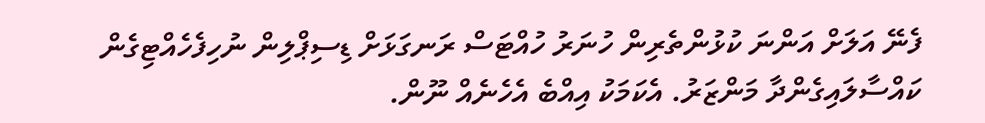ފެނޭ އަލަށް އަންނަ ކުޅުންތެރިން ހުނަރު ހުއްޓަސް ރަނގަޅަށް ޑިސިޕްލިން ނުހިފެހެއްޓިގެން ކައްސާލައިގެންދާ މަންޒަރު. އެކަމަކު އިއްބެ އެހެނެއް ނޫން.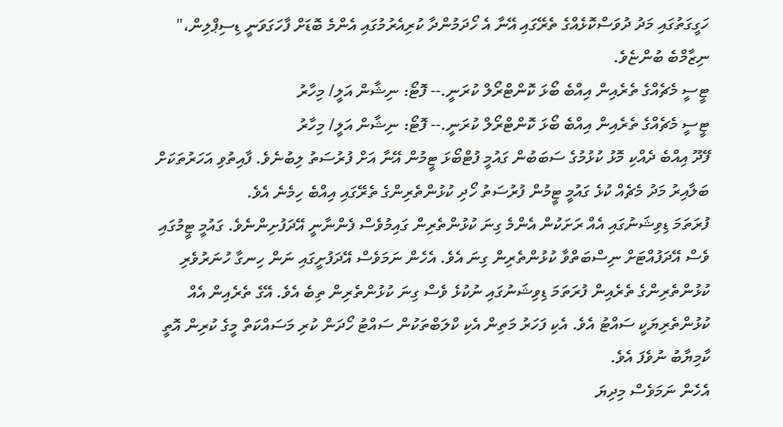ހަގީގަތުގައި މަދު ދުވަސްކޮޅެއްގެ ތެރޭގައި އޭނާ އެ ހޯދަމުންދާ ކުރިއެރުމުގައި އެންމެ ބޮޑަށް ފާހަގަވަނީ ޑިސިޕްލިން،" ނިޒާމްބެ ބުންޏެވެ.
ޓީސީ މެޗެއްގެ ތެރެއިން އިއްބެ ބޯޅަ ކޮންޓްރޯލް ކުރަނީ.-- ފޮޓޯ: ނިޝާން އަލީ/ މިހާރު
ޓީސީ މެޗެއްގެ ތެރެއިން އިއްބެ ބޯޅަ ކޮންޓްރޯލް ކުރަނީ.-- ފޮޓޯ: ނިޝާން އަލީ/ މިހާރު
ފޭދޫ އިއްބެ ދެއްކި މޮޅު ކުޅުމުގެ ސަބަބުން ގައުމީ ފުޓްބޯޅަ ޓީމުން އޭނާ އަށް ފުރުސަތު ލިބުނެވެ. ފާއިތުވި އަހަރުތަކަށް ބަލާއިރު މަދު މެޗެއް ކުޅެ ގައުމީ ޓީމުން ފުރުސަތު ހޯދި ކުޅުންތެރިންގެ ތެރޭގައި އިއްބެ ހިމެނެ އެވެ.
ފުރަތަމަ ޑިވިޝަނުގައި އެއް ރަށަކުން އެންމެ ގިނަ ކުޅުންތެރިން ގައިމުވެސް ފެންނާނީ އޭދަފުށިންނެވެ. ގައުމީ ޓީމުގައި ވެސް އޭދަފުއްޓަށް ނިސްބަތްވާ ކުޅުންތެރިން ގިނަ އެވެ. އެހެން ނަމަވެސް އޭދަފުށީގައި ނަން ހިނގާ ހުނަރުވެރި ކުޅުންތެރިންގެ ތެރެއިން ފުރަތަމަ ޑިވިޝަނުގައި ނުކުޅެ ވެސް ގިނަ ކުޅުންތެރިން ތިބެ އެވެ. އޭގެ ތެރެއިން އެއް ކުޅުންތެރިޔަކީ ސައްޓު އެވެ. އެކި ފަހަރު މަތިން އެކި ކްލަބްތަކުން ސައްޓު ހޯދަން ކުރި މަސައްކަތް މީގެ ކުރިން އޮތީ ކާމިޔާބު ނުވެފަ އެވެ.
އެހެން ނަމަވެސް މިދިޔަ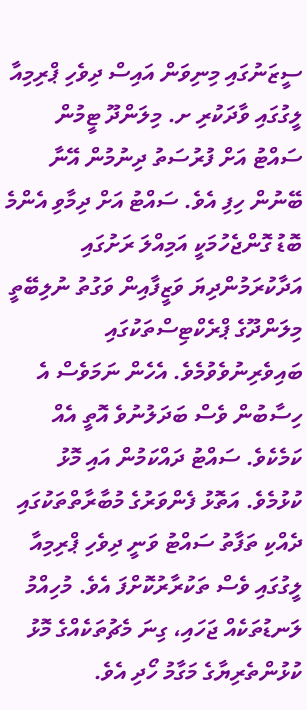ސީޒަނުގައި މިނިވަން އައިސް ދިވެހި ޕްރިމިއާ ލީގުގައި ވާދަކުރި ށ. މިލަންދޫ ޓީމުން ސައްޓު އަށް ފުރުސަތު ދިނުމުން އޭނާ ބޭނުން ހިފި އެވެ. ސައްޓު އަށް ދިމާވި އެންމެ ބޮޑު ގޮންޖެހުމަކީ އަމިއްލަ ރަށުގައި އަދާކުރަމުންދިޔަ ވަޒީފާއިން ވަގުތު ނުލިބޭތީ މިލަންދޫގެ ޕްރެކްޓިސްތަކުގައި ބައިވެރިނުވެވުމެވެ. އެހެން ނަމަވެސް އެ ހިސާބުން ވެސް ބަދަލުނުވެ އޮތީ އެއް ކަމެކެވެ. ސައްޓު ދައްކަމުން އައި މޮޅު ކުޅުމެވެ. އަތޮޅު ފެންވަރުގެ މުބާރާތްތަކުގައި ދެއްކި ތަފާތު ސައްޓު ވަނީ ދިވެހި ޕްރިމިއާ ލީގުގައި ވެސް ތަކުރާރުކޮށްފަ އެވެ. މުހިއްމު ލަނޑުތަކެއް ޖަހައި، ގިނަ މެޗުތަކެއްގެ މޮޅު ކުޅުންތެރިޔާގެ މަގާމު ހޯދި އެވެ.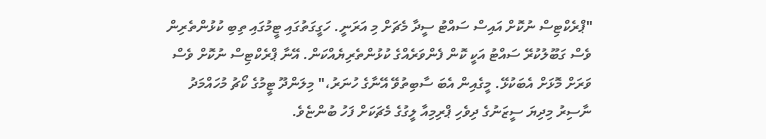"ޕްރެކްޓިސް ނުކޮށް އައިސް ސައްޓު ސީދާ މެޗަށް މި އަރަނީ. ހަގީގަތުގައި ޓީމުގައި ތިބި ކުޅުންތެރިން ވެސް ގަބޫލުކުރޭ ސައްޓު އަކީ ކޮން ފެންވަރެއްގެ ކުޅުންތެރިޔެއްކަން. އޭނާ ޕްރެކްޓިސް ނުކޮށް ވެސް ވަރަށް މޮޅަށް އެބަކުޅޭ. މީގެއިން އެބަ ސާބިތުވޭ އޭނާގެ ހުނަރު،" މިލަންދޫ ޓީމުގެ ކޯޗު މުހައްމަދު ނާސިރު މިދިޔަ ސީޒަނުގެ ދިވެހި ޕްރިމިއާ ލީގުގެ މެޗަކަށް ފަހު ބުންޏެވެ.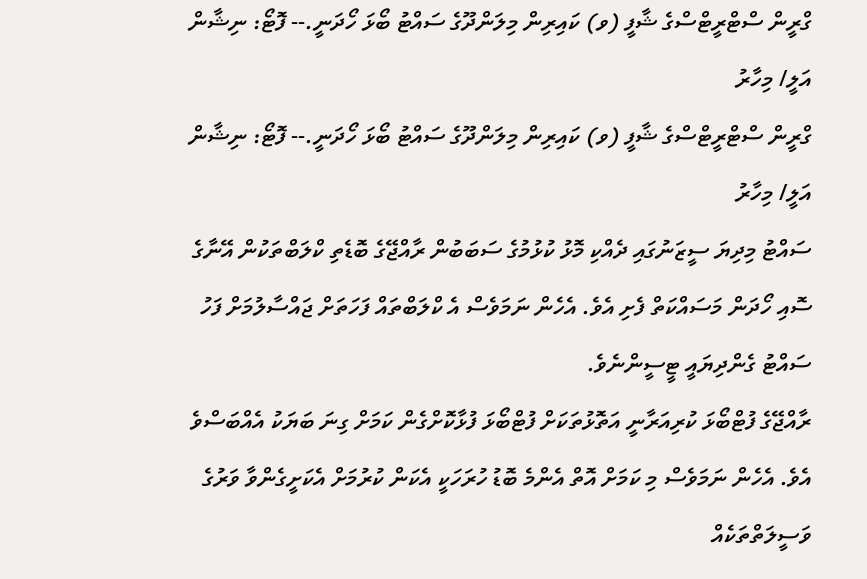ގްރީން ސްޓްރީޓްސްގެ ޝާފީ (ވ) ކައިރިން މިލަންދޫގެ ސައްޓު ބޯޅަ ހޯދަނީ.-- ފޮޓޯ: ނިޝާން އަލީ/ މިހާރު
ގްރީން ސްޓްރީޓްސްގެ ޝާފީ (ވ) ކައިރިން މިލަންދޫގެ ސައްޓު ބޯޅަ ހޯދަނީ.-- ފޮޓޯ: ނިޝާން އަލީ/ މިހާރު
ސައްޓު މިދިޔަ ސީޒަނުގައި ދެއްކި މޮޅު ކުޅުމުގެ ސަބަބުން ރާއްޖޭގެ ބޮޑެތި ކްލަބްތަކުން އޭނާގެ ސޮއި ހޯދަން މަސައްކަތް ފެށި އެވެ. އެހެން ނަމަވެސް އެ ކްލަބްތައް ފަހަތަށް ޖައްސާލުމަށް ފަހު ސައްޓު ގެންދިޔައީ ޓީސީންނެވެ.
ރާއްޖޭގެ ފުޓްބޯޅަ ކުރިއަރާނީ އަތޮޅުތަކަށް ފުޓްބޯޅަ ފުޅާކޮށްގެން ކަމަށް ގިނަ ބަޔަކު އެއްބަސްވެ އެވެ. އެހެން ނަމަވެސް މި ކަމަށް އޮތް އެންމެ ބޮޑު ހުރަހަކީ އެކަން ކުރުމަށް އެކަށީގެންވާ ވަރުގެ ވަސީލަތްތަކެއް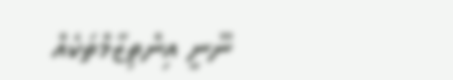ނޫނީ އިންތިޒާމްތަކެއް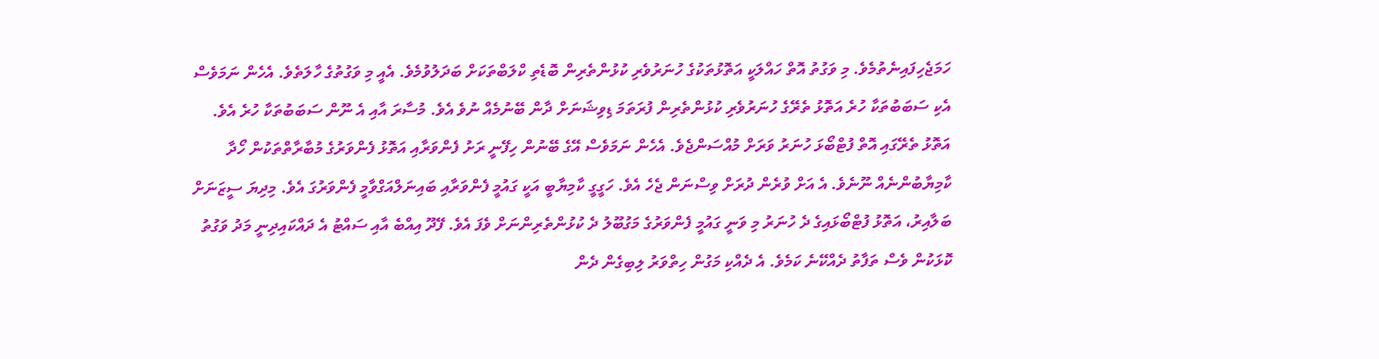ހަމަޖެހިފައިނެތުމެވެ. މި ވަގުތު އޮތް ހައްލަކީ އަތޮޅުތަކުގެ ހުނަރުވެރި ކުޅުންތެރިން ބޮޑެތި ކްލަބްތަކަށް ބަދަލުވުމެވެ. އެއީ މި ވަގުތުގެ ހާލަތެވެ. އެހެން ނަމަވެސް އެކި ސަބަބުތަކާ ހުރެ އަތޮޅު ތެރޭގެ ހުނަރުވެރި ކުޅުންތެރިން ފުރަތަމަ ޑިވިޝަނަށް ދާން ބޭނުމެއް ނުވެ އެވެ. މުސާރަ އާއި އެ ނޫން ސަބަބުތަކާ ހުރެ އެވެ.
އަތޮޅު ތެރޭގައި އޮތް ފުޓްބޯޅަ ހުނަރު ވަރަށް މުއްސަންޖެވެ. އެހެން ނަމަވެސް އޭގެ ބޭނުން ހިފޭނީ ރަށު ފެންވަރާއި އަތޮޅު ފެންވަރުގެ މުބާރާތްތަކުން ހޯދާ ކާމިޔާބުންނެއް ނޫނެވެ. އެ އަށް ވުރެން ދުރަށް ވިސްނަން ޖެހެ އެވެ. ހަގީގީ ކާމިޔާބީ އަކީ ގައުމީ ފެންވަރާއި ބައިނަލްއަގްވާމީ ފެންވަރުގަ އެވެ. މިދިޔަ ސީޒަނަށް ބަލާއިރު، އަތޮޅު ފުޓްބޯޅައިގެ ދެ ހުނަރު މި ވަނީ ގައުމީ ފެންވަރުގެ މަގުބޫލު ދެ ކުޅުންތެރިންނަށް ވެފަ އެވެ. ފޭދޫ އިއްބެ އާއި ސައްޓު އެ ދައްކައިދިނީ މަދު ވަގުތު ކޮޅަކުން ވެސް ތަފާތު ދެއްކޭނެ ކަމެވެ. އެ ދެއްކި މަގުން ހިތްވަރު ލިބިގެން ދެން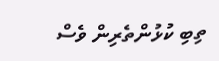ތިބި ކުޅުންތެރިން ވެސް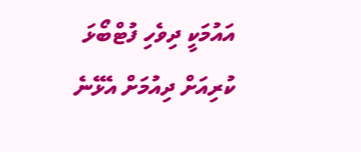އައުމަކީ ދިވެހި ފުޓްބޯޅަ ކުރިއަށް ދިއުމަށް އެޅޭނެ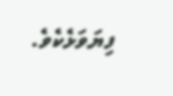ފިޔަވަޅެކެވެ.